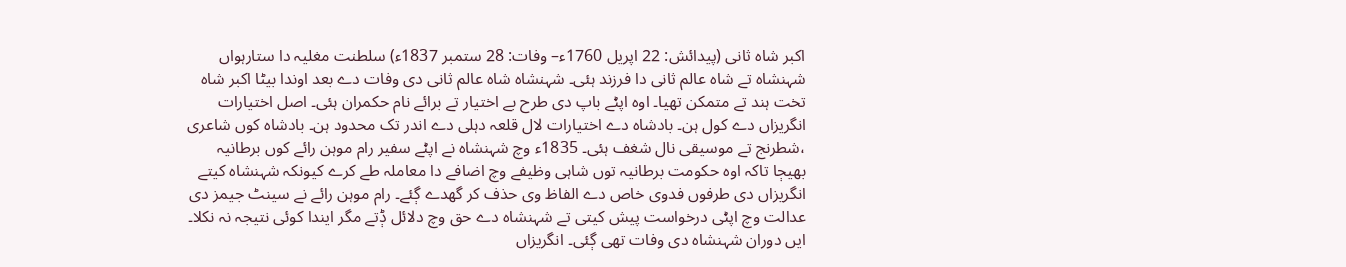اکبر شاہ ثانی (پیدائش: 22 اپریل 1760ء– وفات: 28 ستمبر 1837ء) سلطنت مغلیہ دا ستارہواں شہنشاہ تے شاہ عالم ثانی دا فرزند ہئی۔ شہنشاہ شاہ عالم ثانی دی وفات دے بعد اوندا بیٹا اکبر شاہ تخت ہند تے متمکن تھیا۔ اوہ اپݨے باپ دی طرح بے اختیار تے برائے نام حکمران ہئی۔ اصل اختیارات انگریزاں دے کول ہن۔ بادشاہ دے اختیارات لال قلعہ دہلی دے اندر تک محدود ہن۔ بادشاہ کوں شاعری ،شطرنج تے موسیقی نال شغف ہئی۔ 1835ء وچ شہنشاہ نے اپݨے سفیر رام موہن رائے کوں برطانیہ بھیڄا تاکہ اوہ حکومت برطانیہ توں شاہی وظیفے وچ اضافے دا معاملہ طے کرے کیونکہ شہنشاہ کیتے انگریزاں دی طرفوں فدوی خاص دے الفاظ وی حذف کر گھدے ڳئے۔ رام موہن رائے نے سینٹ جیمز دی عدالت وچ اپݨی درخواست پیش کیتی تے شہنشاہ دے حق وچ دلائل ݙتے مگر ایندا کوئی نتیجہ نہ نکلا۔ ایں دوران شہنشاہ دی وفات تھی ڳئی۔ انگریزاں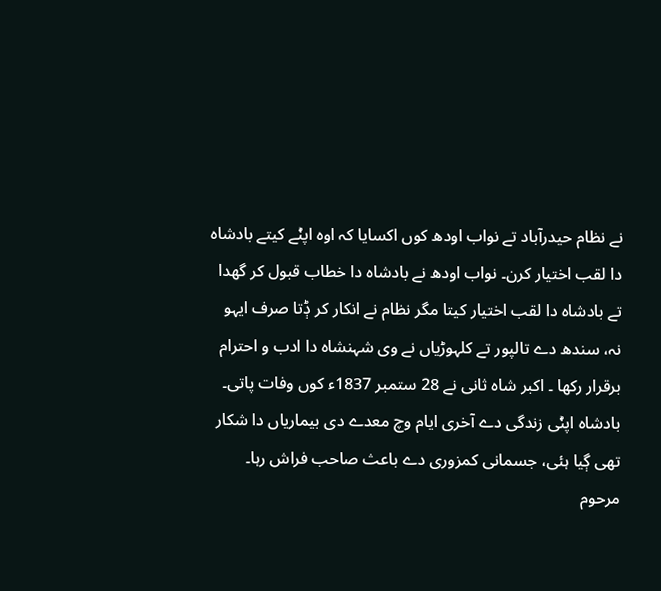نے نظام حیدرآباد تے نواب اودھ کوں اکسایا کہ اوہ اپݨے کیتے بادشاہ دا لقب اختیار کرن۔ نواب اودھ نے بادشاہ دا خطاب قبول کر گھدا تے بادشاہ دا لقب اختیار کیتا مگر نظام نے انکار کر ݙتا صرف ایہو نہ، سندھ دے تالپور تے کلہوڑیاں نے وی شہنشاہ دا ادب و احترام برقرار رکھا ۔ اکبر شاہ ثانی نے 28 ستمبر 1837ء کوں وفات پاتی۔ بادشاہ اپݨی زندگی دے آخری ایام وچ معدے دی بیماریاں دا شکار تھی ڳیا ہئی، جسمانی کمزوری دے باعث صاحب فراش رہا۔ مرحوم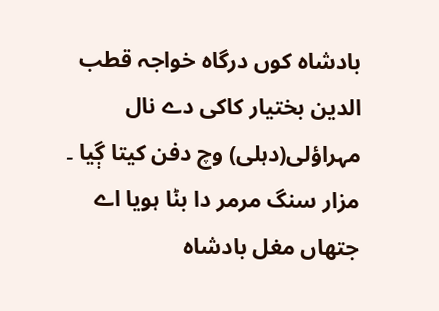بادشاہ کوں درگاہ خواجہ قطب الدین بختیار کاکی دے نال مہراؤلی(دہلی) وچ دفن کیتا ڳیا ۔ مزار سنگ مرمر دا بݨا ہویا اے جتھاں مغل بادشاہ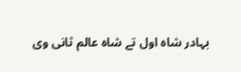بہادر شاہ اول تے شاہ عالم ثانی وی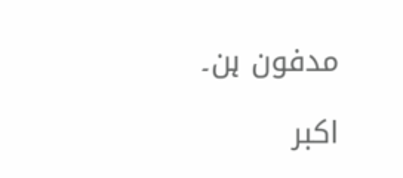مدفون ہن۔

اکبر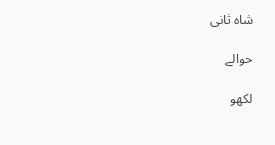شاہ ثانی

حوالے

لکھو